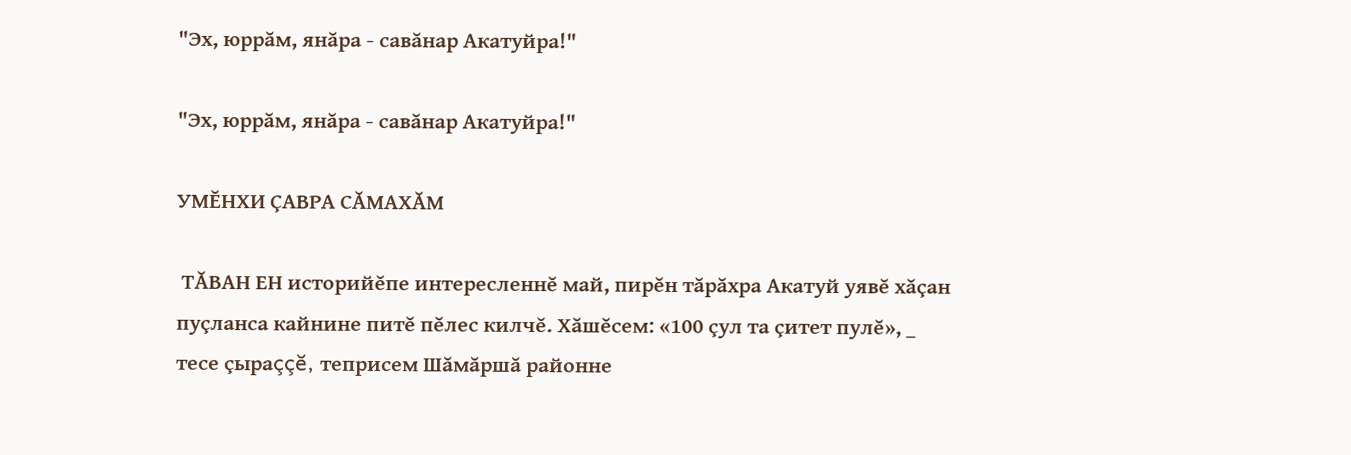"Эх, юррăм, янăра - савăнар Акатуйра!"

"Эх, юррăм, янăра - савăнар Акатуйра!"

УМĔНХИ ÇАВРА СĂМАХĂМ

 ТĂВАН ЕН историйĕпе интересленнĕ май, пирĕн тăрăхра Акатуй уявĕ хăçан пуçланса кайнине питĕ пĕлес килчĕ. Хăшĕсем: «100 çул та çитет пулĕ», _ тесе çыраççĕ, теприсем Шăмăршă районне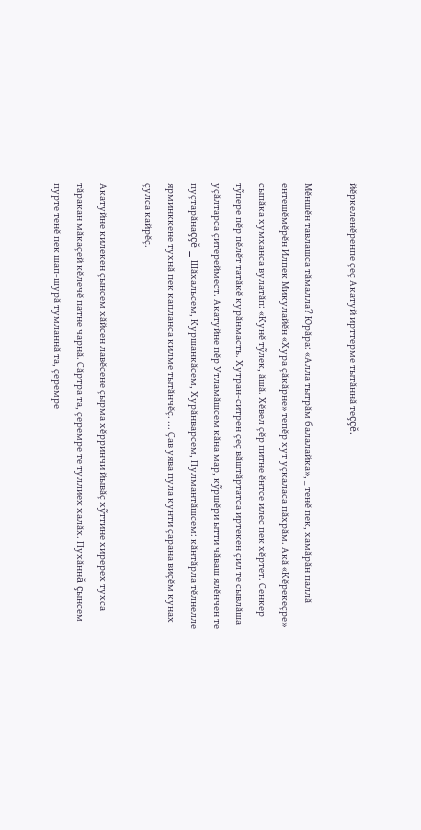йĕркеленĕренпе çеç Акатуй ирттерме тытăннă теççĕ.

Мĕншĕн тавлашса тăмалла? Юрăра: «Алла тытрăм балалайка», _ тенĕ пек, хамăрăн паллă ентешĕмĕрĕн Илпек Микулайĕн «Хура çăкăрне» тепĕр хут уçкаласа пăхрăм. Акă «Кĕрекеçре» сыпăка хумханса вулатăп: «Кунĕ тỹлек, ăшă. Хĕвел çĕр питне ĕнтсе илес пек хĕртет. Сенкер тỹпере пĕр пĕлĕт татăкĕ курăнмасть. Хутран-ситрен çеç вăштăртатса иртекен çил те сывлăша уçăлтарса çитереймест. Акатуйне пĕр Утламăшсем кăна мар, кỹршĕри ытти чăваш ялĕнчен те пуçтарăнаççĕ _ Шăхальсем, Куршанкăсем, Хурăнварсем, Пулмантăшсем: кăнтăрла тĕлнелле ярминккене тухнă пек капланса килме тытăнчĕç. ... Çав уява пула кунти çарана виçĕм кунах çулса кайрĕç.

Акатуйне килекен çынсем хăйсен лавĕсене çырма хĕрринчи йывăç хỹттине хиререх тухса тăракан мăкаçей кĕлечĕ патне чарнă. Сăртра та, çеремре те туллиех халăх. Пухăннă çынсем пурте тенĕ пек шап-шурă тумланнă та, çеремре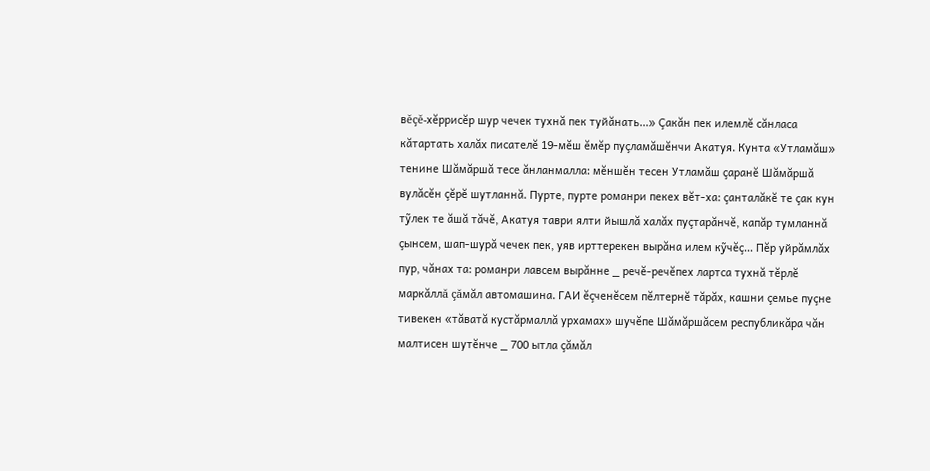вĕçĕ-хĕррисĕр шур чечек тухнă пек туйăнать...» Çакăн пек илемлĕ сăнласа кăтартать халăх писателĕ 19-мĕш ĕмĕр пуçламăшĕнчи Акатуя. Кунта «Утламăш» тенине Шăмăршă тесе ăнланмалла: мĕншĕн тесен Утламăш çаранĕ Шăмăршă вулăсĕн çĕрĕ шутланнă. Пурте, пурте романри пекех вĕт-ха: çанталăкĕ те çак кун тỹлек те ăшă тăчĕ, Акатуя таври ялти йышлă халăх пуçтарăнчĕ, капăр тумланнă çынсем, шап-шурă чечек пек, уяв ирттерекен вырăна илем кỹчĕç... Пĕр уйрăмлăх пур, чăнах та: романри лавсем вырăнне _ речĕ-речĕпех лартса тухнă тĕрлĕ маркăллă çăмăл автомашина. ГАИ ĕçченĕсем пĕлтернĕ тăрăх, кашни çемье пуçне тивекен «тăватă кустăрмаллă урхамах» шучĕпе Шăмăршăсем республикăра чăн малтисен шутĕнче _ 700 ытла çăмăл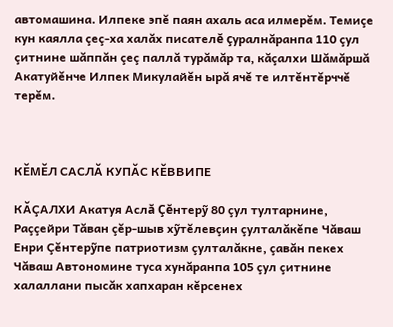автомашина. Илпеке эпĕ паян ахаль аса илмерĕм. Темиçе кун каялла çеç-ха халăх писателĕ çуралнăранпа 110 çул çитнине шăппăн çеç паллă турăмăр та, кăçалхи Шăмăршă Акатуйĕнче Илпек Микулайĕн ырă ячĕ те илтĕнтĕрччĕ терĕм.



КĔМĔЛ САСЛĂ КУПĂС КĔВВИПЕ

КĂÇАЛХИ Акатуя Аслă Çĕнтерỹ 80 çул тултарнине, Раççейри Тăван çĕр-шыв хỹтĕлевçин çулталăкĕпе Чăваш Енри Çĕнтерỹпе патриотизм çулталăкне, çавăн пекех Чăваш Автономине туса хунăранпа 105 çул çитнине халаллани пысăк хапхаран кĕрсенех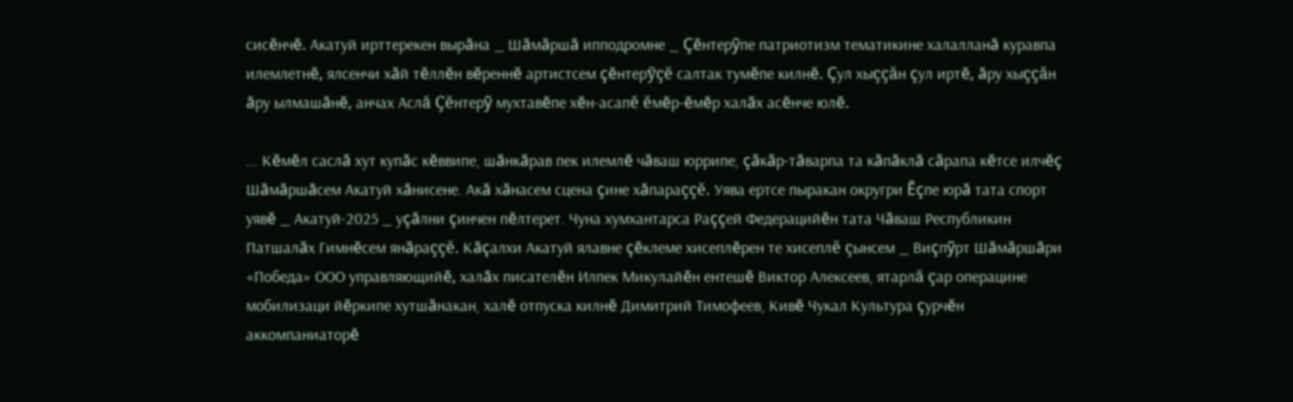сисĕнчĕ. Акатуй ирттерекен вырăна _ Шăмăршă ипподромне _ Çĕнтерỹпе патриотизм тематикине халалланă куравпа илемлетнĕ, ялсенчи хăй тĕллĕн вĕреннĕ артистсем çĕнтерỹçĕ салтак тумĕпе килнĕ. Çул хыççăн çул иртĕ, ăру хыççăн ăру ылмашăнĕ, анчах Аслă Çĕнтерỹ мухтавĕпе хĕн-асапĕ ĕмĕр-ĕмĕр халăх асĕнче юлĕ.

... Кĕмĕл саслă хут купăс кĕввипе, шăнкăрав пек илемлĕ чăваш юррипе, çăкăр-тăварпа та кăпăклă сăрапа кĕтсе илчĕç Шăмăршăсем Акатуй хăнисене. Акă хăнасем сцена çине хăпараççĕ. Уява ертсе пыракан округри Ĕçпе юрă тата спорт уявĕ _ Акатуй-2025 _ уçăлни çинчен пĕлтерет. Чуна хумхантарса Раççей Федерацийĕн тата Чăваш Республикин Патшалăх Гимнĕсем янăраççĕ. Кăçалхи Акатуй ялавне çĕклеме хисеплĕрен те хисеплĕ çынсем _ Виçпỹрт Шăмăршăри «Победа» ООО управляющийĕ, халăх писателĕн Илпек Микулайĕн ентешĕ Виктор Алексеев, ятарлă çар операцине мобилизаци йĕркипе хутшăнакан, халĕ отпуска килнĕ Димитрий Тимофеев, Кивĕ Чукал Культура çурчĕн аккомпаниаторĕ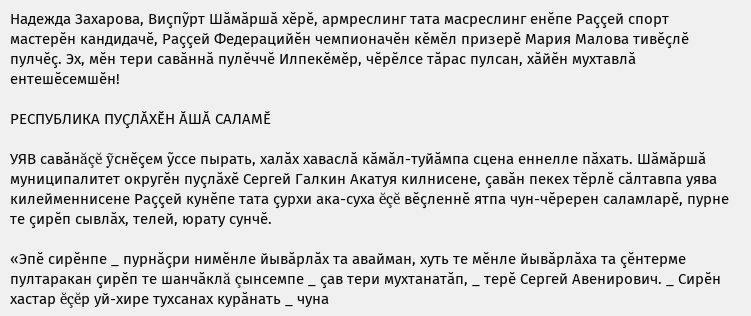Надежда Захарова, Виçпỹрт Шăмăршă хĕрĕ, армреслинг тата масреслинг енĕпе Раççей спорт мастерĕн кандидачĕ, Раççей Федерацийĕн чемпионачĕн кĕмĕл призерĕ Мария Малова тивĕçлĕ пулчĕç. Эх, мĕн тери савăннă пулĕччĕ Илпекĕмĕр, чĕрĕлсе тăрас пулсан, хăйĕн мухтавлă ентешĕсемшĕн!

РЕСПУБЛИКА ПУÇЛĂХĔН ĂШĂ САЛАМĔ

УЯВ савăнăçĕ ỹснĕçем ỹссе пырать, халăх хаваслă кăмăл-туйăмпа сцена еннелле пăхать. Шăмăршă муниципалитет округĕн пуçлăхĕ Сергей Галкин Акатуя килнисене, çавăн пекех тĕрлĕ сăлтавпа уява килейменнисене Раççей кунĕпе тата çурхи ака-суха ĕçĕ вĕçленнĕ ятпа чун-чĕререн саламларĕ, пурне те çирĕп сывлăх, телей, юрату сунчĕ.

«Эпĕ сирĕнпе _ пурнăçри нимĕнле йывăрлăх та авайман, хуть те мĕнле йывăрлăха та çĕнтерме пултаракан çирĕп те шанчăклă çынсемпе _ çав тери мухтанатăп, _ терĕ Сергей Авенирович. _ Сирĕн хастар ĕçĕр уй-хире тухсанах курăнать _ чуна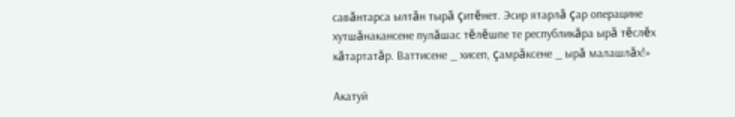савăнтарса ылтăн тырă çитĕнет. Эсир ятарлă çар операцине хутшăнакансене пулăшас тĕлĕшпе те республикăра ырă тĕслĕх кăтартатăр. Ваттисене _ хисеп, çамрăксене _ ырă малашлăх!»

Акатуй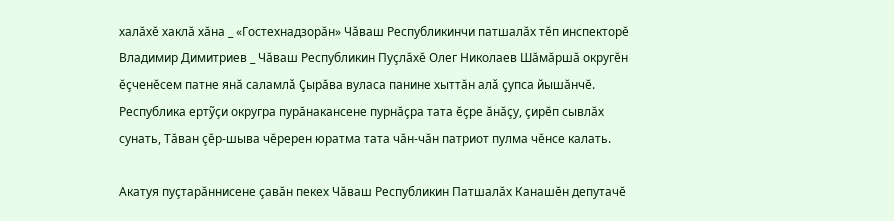халăхĕ хаклă хăна _ «Гостехнадзорăн» Чăваш Республикинчи патшалăх тĕп инспекторĕ Владимир Димитриев _ Чăваш Республикин Пуçлăхĕ Олег Николаев Шăмăршă округĕн ĕçченĕсем патне янă саламлă Çырăва вуласа панине хыттăн алă çупса йышăнчĕ. Республика ертỹçи округра пурăнакансене пурнăçра тата ĕçре ăнăçу, çирĕп сывлăх сунать, Тăван çĕр-шыва чĕререн юратма тата чăн-чăн патриот пулма чĕнсе калать.

Акатуя пуçтарăннисене çавăн пекех Чăваш Республикин Патшалăх Канашĕн депутачĕ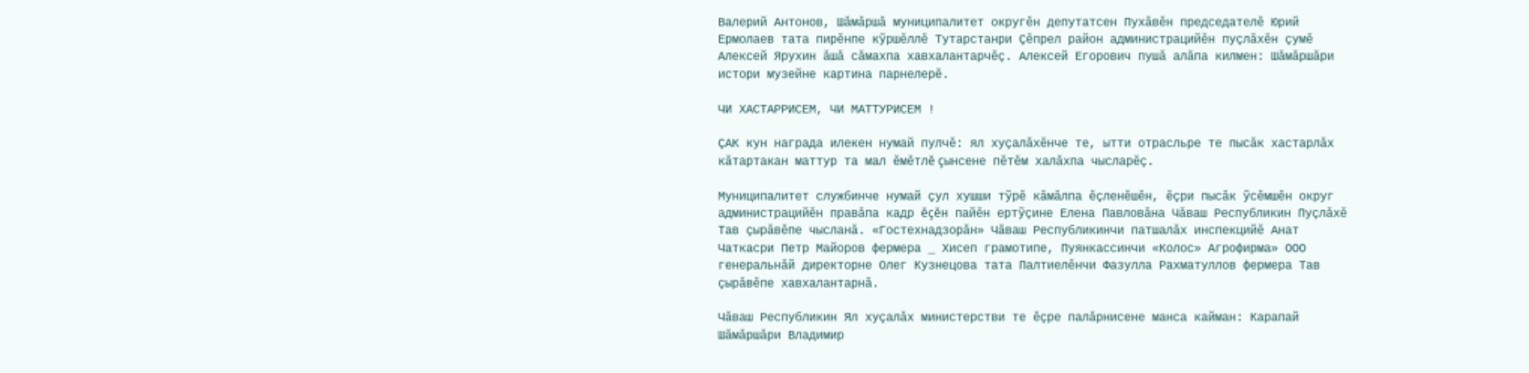Валерий Антонов, Шăмăршă муниципалитет округĕн депутатсен Пухăвĕн председателĕ Юрий Ермолаев тата пирĕнпе кỹршĕллĕ Тутарстанри Çĕпрел район администрацийĕн пуçлăхĕн çумĕ Алексей Ярухин ăшă сăмахпа хавхалантарчĕç. Алексей Егорович пушă алăпа килмен: Шăмăршăри истори музейне картина парнелерĕ.

ЧИ ХАСТАРРИСЕМ, ЧИ МАТТУРИСЕМ !

ÇАК кун награда илекен нумай пулчĕ: ял хуçалăхĕнче те, ытти отрасльре те пысăк хастарлăх кăтартакан маттур та мал ĕмĕтлĕ çынсене пĕтĕм халăхпа чысларĕç.

Муниципалитет службинче нумай çул хушши тỹрĕ кăмăлпа ĕçленĕшĕн, ĕçри пысăк ỹсĕмшĕн округ администрацийĕн правăпа кадр ĕçĕн пайĕн ертỹçине Елена Павловăна Чăваш Республикин Пуçлăхĕ Тав çырăвĕпе чысланă. «Гостехнадзорăн» Чăваш Республикинчи патшалăх инспекцийĕ Анат Чаткасри Петр Майоров фермера _ Хисеп грамотипе, Пуянкассинчи «Колос» Агрофирма» ООО генеральнăй директорне Олег Кузнецова тата Палтиелĕнчи Фазулла Рахматуллов фермера Тав çырăвĕпе хавхалантарнă.

Чăваш Республикин Ял хуçалăх министерстви те ĕçре палăрнисене манса кайман: Карапай Шăмăршăри Владимир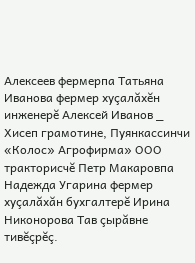Алексеев фермерпа Татьяна Иванова фермер хуçалăхĕн инженерĕ Алексей Иванов _ Хисеп грамотине, Пуянкассинчи «Колос» Агрофирма» ООО тракторисчĕ Петр Макаровпа Надежда Угарина фермер хуçалăхăн бухгалтерĕ Ирина Никонорова Тав çырăвне тивĕçрĕç.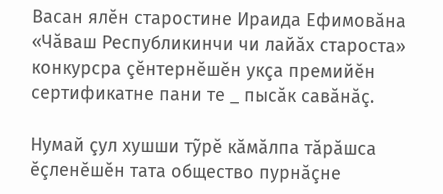Васан ялĕн старостине Ираида Ефимовăна «Чăваш Республикинчи чи лайăх староста» конкурсра çĕнтернĕшĕн укçа премийĕн сертификатне пани те _ пысăк савăнăç.

Нумай çул хушши тỹрĕ кăмăлпа тăрăшса ĕçленĕшĕн тата общество пурнăçне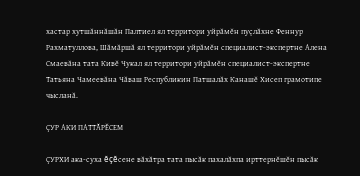хастар хутшăннăшăн Палтиел ял территори уйрăмĕн пуçлăхне Феннур Рахматуллова, Шăмăршă ял территори уйрăмĕн специалист-экспертне Алена Смаевăна тата Кивĕ Чукал ял территори уйрăмĕн специалист-экспертне Татьяна Чамеевăна Чăваш Республикин Патшалăх Канашĕ Хисеп грамотипе чысланă.

ÇУР АКИ ПАТТĂРĔСЕМ

ÇУРХИ ака-суха ĕçĕсене вăхăтра тата пысăк пахалăхпа ирттернĕшĕн пысăк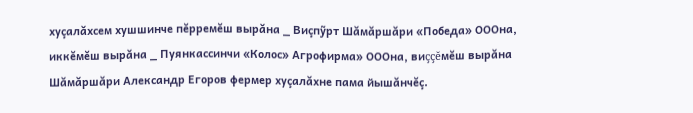хуçалăхсем хушшинче пĕрремĕш вырăна _ Виçпỹрт Шăмăршăри «Победа» ОООна, иккĕмĕш вырăна _ Пуянкассинчи «Колос» Агрофирма» ОООна, виççĕмĕш вырăна Шăмăршăри Александр Егоров фермер хуçалăхне пама йышăнчĕç.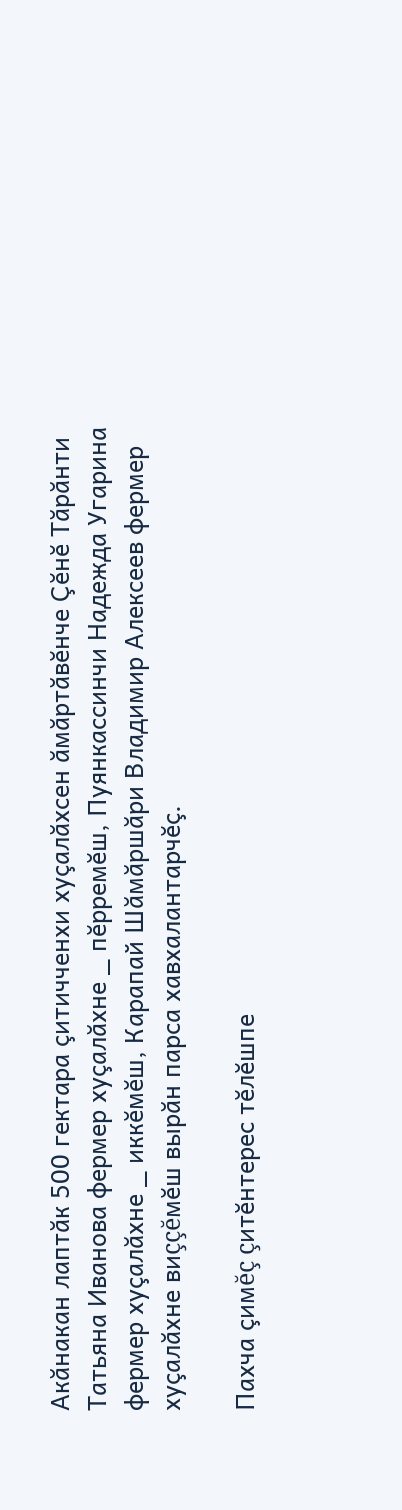Акăнакан лаптăк 500 гектара çитичченхи хуçалăхсен ăмăртăвĕнче Çĕнĕ Тăрăнти Татьяна Иванова фермер хуçалăхне _ пĕрремĕш, Пуянкассинчи Надежда Угарина фермер хуçалăхне _ иккĕмĕш, Карапай Шăмăршăри Владимир Алексеев фермер хуçалăхне виççĕмĕш вырăн парса хавхалантарчĕç.

Пахча çимĕç çитĕнтерес тĕлĕшпе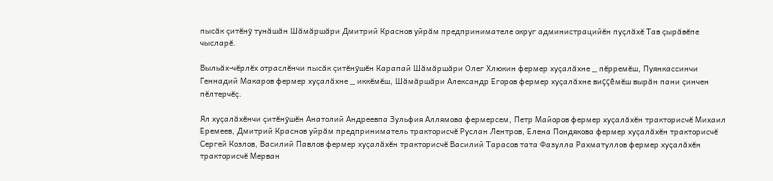пысăк çитĕнỹ тунăшăн Шăмăршăри Дмитрий Краснов уйрăм предпринимателе округ администрацийĕн пуçлăхĕ Тав çырăвĕпе чысларĕ.

Выльăх-чĕрлĕх отраслĕнчи пысăк çитĕнỹшĕн Карапай Шăмăршăри Олег Хлюкин фермер хуçалăхне _ пĕрремĕш, Пуянкассинчи Геннадий Макаров фермер хуçалăхне _ иккĕмĕш, Шăмăршăри Александр Егоров фермер хуçалăхне виççĕмĕш вырăн пани çинчен пĕлтерчĕç.

Ял хуçалăхĕнчи çитĕнỹшĕн Анатолий Андреевпа Зульфия Аллямова фермерсем, Петр Майоров фермер хуçалăхĕн тракторисчĕ Михаил Еремеев, Дмитрий Краснов уйрăм предприниматель тракторисчĕ Руслан Лентров, Елена Пондякова фермер хуçалăхĕн тракторисчĕ Сергей Козлов, Василий Павлов фермер хуçалăхĕн тракторисчĕ Василий Тарасов тата Фазулла Рахматуллов фермер хуçалăхĕн тракторисчĕ Мерван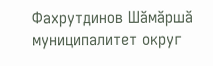Фахрутдинов Шăмăршă муниципалитет округ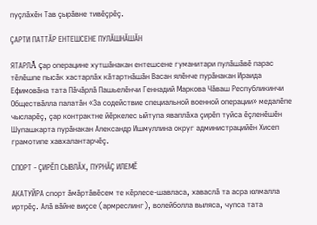пуçлăхĕн Тав çырăвне тивĕçрĕç.

ÇАРТИ ПАТТĂР ЕНТЕШСЕНЕ ПУЛĂШНĂШĂН

ЯТАРЛĂ çар операцине хутшăнакан ентешсене гуманитари пулăшăвĕ парас тĕлĕшпе пысăк хастарлăх кăтартнăшăн Васан ялĕнче пурăнакан Ираида Ефимовăна тата Пăчăрлă Пашьелĕнчи Геннадий Маркова Чăваш Республикинчи Обществăлла палатăн «За содействие специальной военной операции» медалĕпе чысларĕç, çар контрактне йĕркелес ыйтупа яваплăха çирĕп туйса ĕçленĕшĕн Шупашкарта пурăнакан Александр Ишмуллина округ администрацийĕн Хисеп грамотипе хавхалантарчĕç.

СПОРТ - ÇИРĔП СЫВЛĂХ, ПУРНĂÇ ИЛЕМĔ

АКАТУЙРА спорт ăмăртăвĕсем те кĕрлесе-шавласа, хаваслă та асра юлмалла иртрĕç. Алă вăйне виçсе (армреслинг), волейболла выляса, чупса тата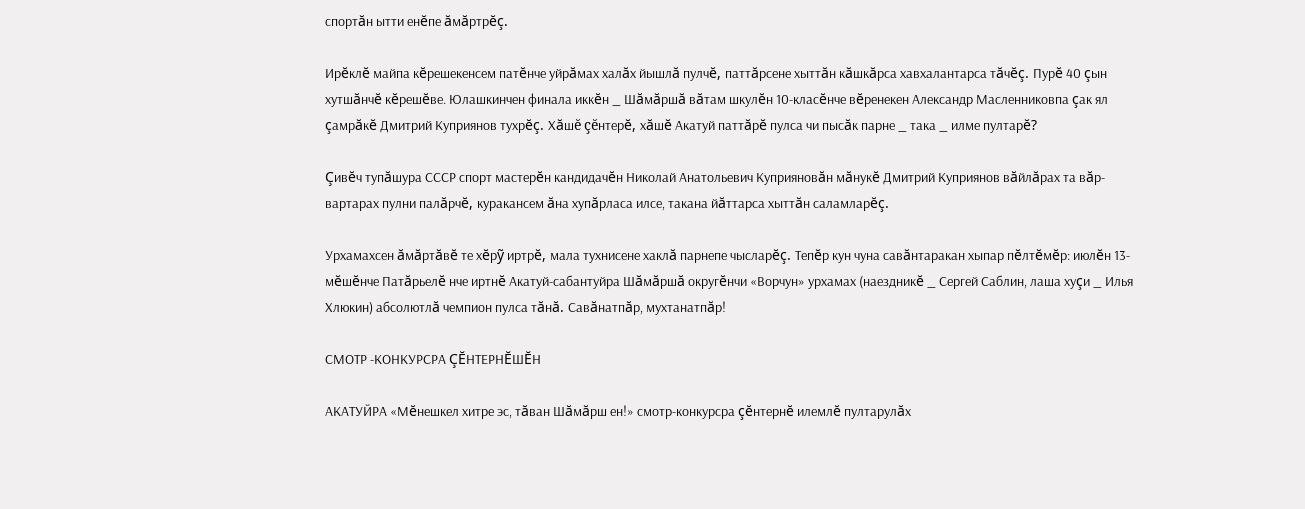спортăн ытти енĕпе ăмăртрĕç.

Ирĕклĕ майпа кĕрешекенсем патĕнче уйрăмах халăх йышлă пулчĕ, паттăрсене хыттăн кăшкăрса хавхалантарса тăчĕç. Пурĕ 40 çын хутшăнчĕ кĕрешĕве. Юлашкинчен финала иккĕн _ Шăмăршă вăтам шкулĕн 10-класĕнче вĕренекен Александр Масленниковпа çак ял çамрăкĕ Дмитрий Куприянов тухрĕç. Хăшĕ çĕнтерĕ, хăшĕ Акатуй паттăрĕ пулса чи пысăк парне _ така _ илме пултарĕ?

Çивĕч тупăшура СССР спорт мастерĕн кандидачĕн Николай Анатольевич Куприяновăн мăнукĕ Дмитрий Куприянов вăйлăрах та вăр-вартарах пулни палăрчĕ, куракансем ăна хупăрласа илсе, такана йăттарса хыттăн саламларĕç.

Урхамахсен ăмăртăвĕ те хĕрỹ иртрĕ, мала тухнисене хаклă парнепе чысларĕç. Тепĕр кун чуна савăнтаракан хыпар пĕлтĕмĕр: июлĕн 13-мĕшĕнче Патăрьелĕ нче иртнĕ Акатуй-сабантуйра Шăмăршă округĕнчи «Ворчун» урхамах (наездникĕ _ Сергей Саблин, лаша хуçи _ Илья Хлюкин) абсолютлă чемпион пулса тăнă. Савăнатпăр, мухтанатпăр!

СМОТР -КОНКУРСРА ÇĔНТЕРНĔШĔН

АКАТУЙРА «Мĕнешкел хитре эс, тăван Шăмăрш ен!» смотр-конкурсра çĕнтернĕ илемлĕ пултарулăх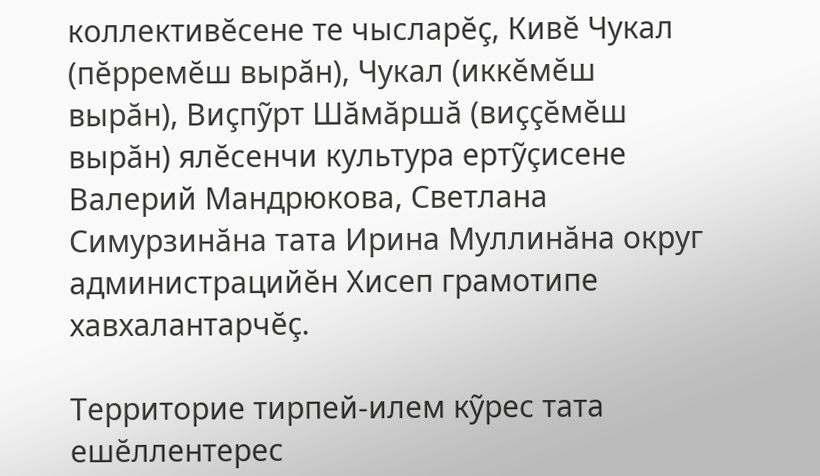коллективĕсене те чысларĕç, Кивĕ Чукал (пĕрремĕш вырăн), Чукал (иккĕмĕш вырăн), Виçпỹрт Шăмăршă (виççĕмĕш вырăн) ялĕсенчи культура ертỹçисене Валерий Мандрюкова, Светлана Симурзинăна тата Ирина Муллинăна округ администрацийĕн Хисеп грамотипе хавхалантарчĕç.

Территорие тирпей-илем кỹрес тата ешĕллентерес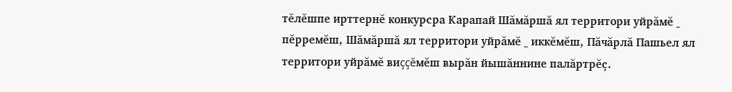тĕлĕшпе ирттернĕ конкурсра Карапай Шăмăршă ял территори уйрăмĕ _ пĕрремĕш, Шăмăршă ял территори уйрăмĕ _ иккĕмĕш, Пăчăрлă Пашьел ял территори уйрăмĕ виççĕмĕш вырăн йышăннине палăртрĕç.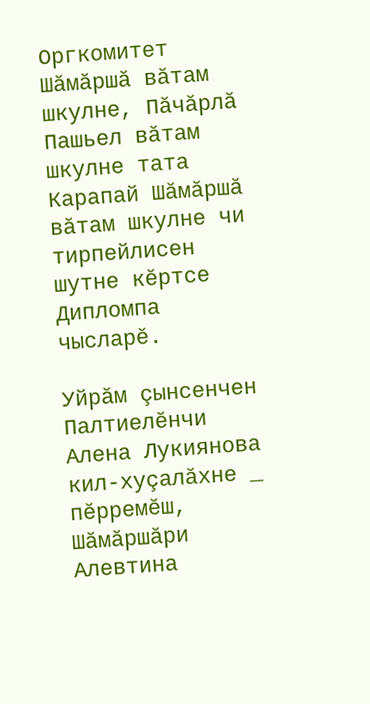Оргкомитет Шăмăршă вăтам шкулне, Пăчăрлă Пашьел вăтам шкулне тата Карапай Шăмăршă вăтам шкулне чи тирпейлисен шутне кĕртсе Дипломпа чысларĕ.

Уйрăм çынсенчен Палтиелĕнчи Алена Лукиянова кил-хуçалăхне _ пĕрремĕш, Шăмăршăри Алевтина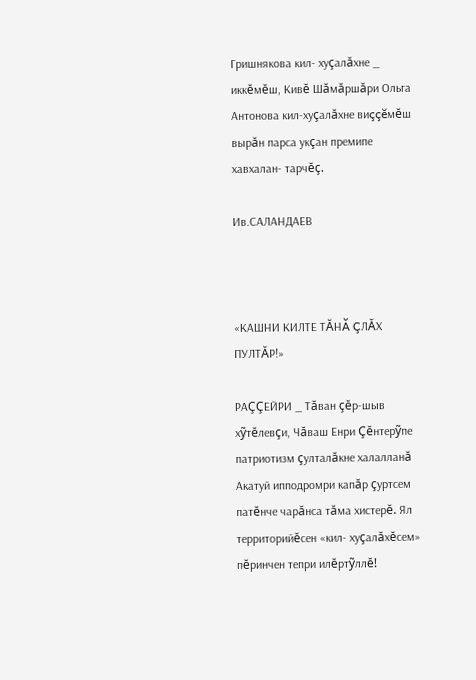Гришнякова кил- хуçалăхне _ иккĕмĕш, Кивĕ Шăмăршăри Ольга Антонова кил-хуçалăхне виççĕмĕш вырăн парса укçан премипе хавхалан- тарчĕç.

Ив.САЛАНДАЕВ



«КАШНИ КИЛТЕ ТĂНĂ ÇЛĂХ ПУЛТĂР!»

РАÇÇЕЙРИ _ Тăван çĕр-шыв хỹтĕлевçи, Чăваш Енри Çĕнтерỹпе патриотизм çулталăкне халалланă Акатуй ипподромри капăр çуртсем патĕнче чарăнса тăма хистерĕ. Ял территорийĕсен «кил- хуçалăхĕсем» пĕринчен тепри илĕртỹллĕ!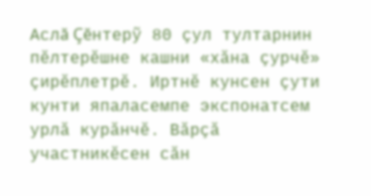Аслă Çĕнтерỹ 80 çул тултарнин пĕлтерĕшне кашни «хăна çурчĕ» çирĕплетрĕ. Иртнĕ кунсен çути кунти япаласемпе экспонатсем урлă курăнчĕ. Вăрçă участникĕсен сăн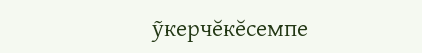ỹкерчĕкĕсемпе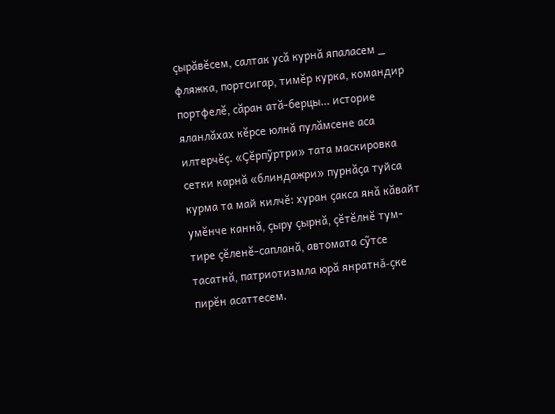çырăвĕсем, салтак усă курнă япаласем _ фляжка, портсигар, тимĕр курка, командир портфелĕ, сăран атă-берцы... историе яланлăхах кĕрсе юлнă пулăмсене аса илтерчĕç. «Çĕрпỹртри» тата маскировка сетки карнă «блиндажри» пурнăçа туйса курма та май килчĕ: хуран çакса янă кăвайт умĕнче каннă, çыру çырнă, çĕтĕлнĕ тум-тире çĕленĕ-сапланă, автомата сỹтсе тасатнă, патриотизмла юрă янратнă-çке пирĕн асаттесем.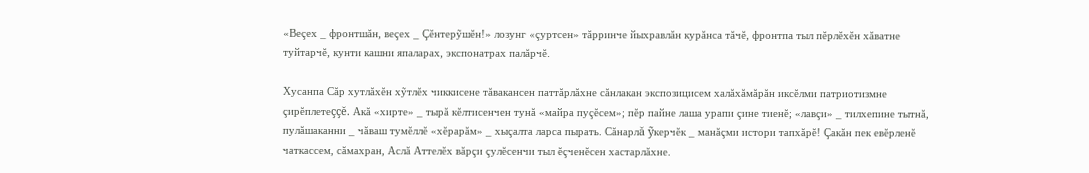«Веçех _ фронтшăн, веçех _ Çĕнтерỹшĕн!» лозунг «çуртсен» тăрринче йыхравлăн курăнса тăчĕ, фронтпа тыл пĕрлĕхĕн хăватне туйтарчĕ, кунти кашни япаларах, экспонатрах палăрчĕ.

Хусанпа Сăр хутлăхĕн хỹтлĕх чиккисене тăвакансен паттăрлăхне сăнлакан экспозицисем халăхăмăрăн иксĕлми патриотизмне çирĕплетеççĕ. Акă «хирте» _ тырă кĕлтисенчен тунă «майра пуçĕсем»; пĕр пайне лаша урапи çине тиенĕ; «лавçи» _ тилхепине тытнă, пулăшаканни _ чăваш тумĕллĕ «хĕрарăм» _ хыçалта ларса пырать. Сăнарлă ỹкерчĕк _ манăçми истори тапхăрĕ! Çакăн пек евĕрленĕ чаткассем, сăмахран, Аслă Аттелĕх вăрçи çулĕсенчи тыл ĕçченĕсен хастарлăхне.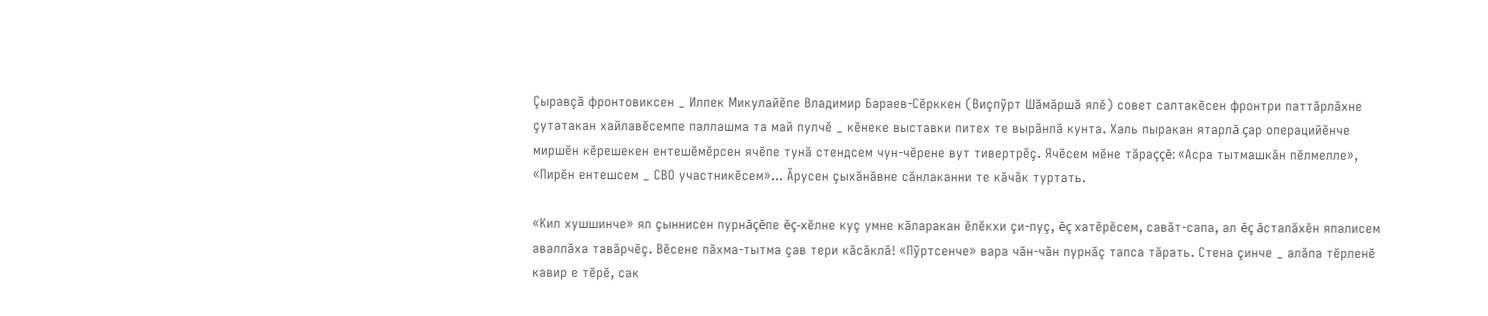Çыравçă фронтовиксен _ Илпек Микулайĕпе Владимир Бараев-Сĕрккен (Виçпỹрт Шăмăршă ялĕ) совет салтакĕсен фронтри паттăрлăхне çутатакан хайлавĕсемпе паллашма та май пулчĕ _ кĕнеке выставки питех те вырăнлă кунта. Халь пыракан ятарлă çар операцийĕнче миршĕн кĕрешекен ентешĕмĕрсен ячĕпе тунă стендсем чун-чĕрене вут тивертрĕç. Ячĕсем мĕне тăраççĕ: «Асра тытмашкăн пĕлмелле», «Пирĕн ентешсем _ СВО участникĕсем»... Ăрусен çыхăнăвне сăнлаканни те кăчăк туртать.

«Кил хушшинче» ял çыннисен пурнăçĕпе ĕç-хĕлне куç умне кăларакан ĕлĕкхи çи-пуç, ĕç хатĕрĕсем, савăт-сапа, ал ĕç ăсталăхĕн япалисем аваллăха тавăрчĕç. Вĕсене пăхма-тытма çав тери кăсăклă! «Пỹртсенче» вара чăн-чăн пурнăç тапса тăрать. Стена çинче _ алăпа тĕрленĕ кавир е тĕрĕ, сак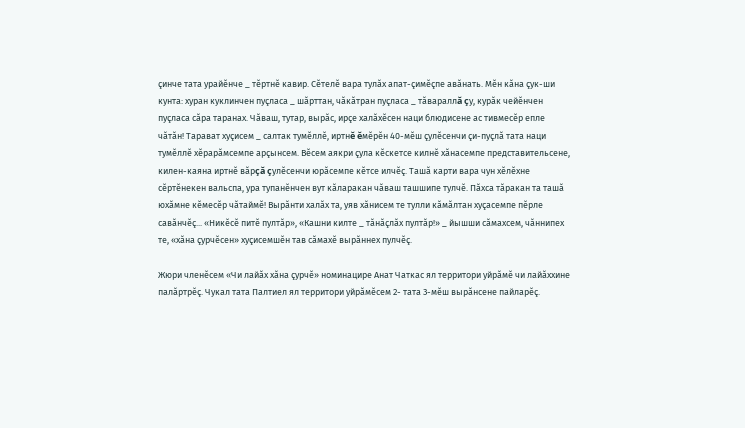çинче тата урайĕнче _ тĕртнĕ кавир. Сĕтелĕ вара тулăх апат-çимĕçпе авăнать. Мĕн кăна çук-ши кунта: хуран куклинчен пуçласа _ шăрттан, чăкăтран пуçласа _ тăвараллă çу, курăк чейĕнчен пуçласа сăра таранах. Чăваш, тутар, вырăс, ирçе халăхĕсен наци блюдисене ас тивмесĕр епле чăтăн! Тарават хуçисем _ салтак тумĕллĕ, иртнĕ ĕмĕрĕн 40-мĕш çулĕсенчи çи-пуçлă тата наци тумĕллĕ хĕрарăмсемпе арçынсем. Вĕсем аякри çула кĕскетсе килнĕ хăнасемпе представительсене, килен-каяна иртнĕ вăрçă çулĕсенчи юрăсемпе кĕтсе илчĕç. Ташă карти вара чун хĕлĕхне сĕртĕнекен вальспа, ура тупанĕнчен вут кăларакан чăваш ташшипе тулчĕ. Пăхса тăракан та ташă юхăмне кĕмесĕр чăтаймĕ! Вырăнти халăх та, уяв хăнисем те тулли кăмăлтан хуçасемпе пĕрле савăнчĕç... «Никĕсĕ питĕ пултăр», «Кашни килте _ тăнăçлăх пултăр!» _ йышши сăмахсем, чăннипех те, «хăна çурчĕсен» хуçисемшĕн тав сăмахĕ вырăннех пулчĕç.

Жюри членĕсем «Чи лайăх хăна çурчĕ» номинацире Анат Чаткас ял территори уйрăмĕ чи лайăххине палăртрĕç. Чукал тата Палтиел ял территори уйрăмĕсем 2- тата 3-мĕш вырăнсене пайларĕç.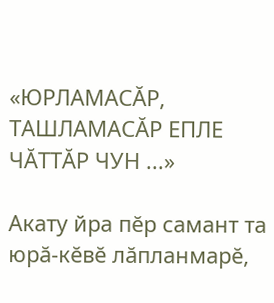«ЮРЛАМАСĂР, ТАШЛАМАСĂР ЕПЛЕ ЧĂТТĂР ЧУН ...»

Акату йра пĕр самант та юрă-кĕвĕ лăпланмарĕ,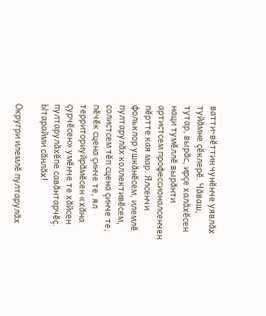ватти-вĕттин чунĕнче уявлăх туйăмне çĕклерĕ. Чăваш, тутар, вырăс, ирçе халăхĕсен наци тумĕллĕ вырăнти артистсем профессионалсенчен пĕртте кая мар. Ялсенчи фольклор ушкăнĕсем, илемлĕ пултарулăх коллективĕсем, солистсем тĕп сцена çинче те, пĕчĕк сцена çинче те, ял территориуйрăмĕсен «хăна çурчĕсен» умĕнче те хăйсен пултарулăхĕпе савăнтарчĕç. Ытарайми сăнлăх!

Округри илемлĕ пултарулăх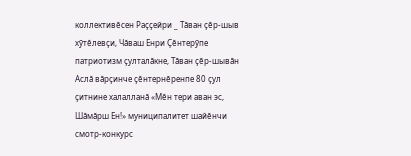коллективĕсен Раççейри _ Тăван çĕр-шыв хỹтĕлевçи, Чăваш Енри Çĕнтерỹпе патриотизм çулталăкне, Тăван çĕр-шывăн Аслă вăрçинче çĕнтернĕренпе 80 çул çитнине халалланă «Мĕн тери аван эс, Шăмăрш Ен!» муниципалитет шайĕнчи смотр-конкурс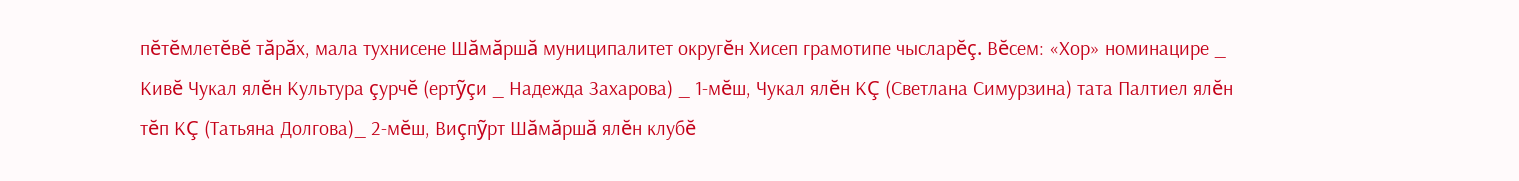пĕтĕмлетĕвĕ тăрăх, мала тухнисене Шăмăршă муниципалитет округĕн Хисеп грамотипе чысларĕç. Вĕсем: «Хор» номинацире _ Кивĕ Чукал ялĕн Культура çурчĕ (ертỹçи _ Надежда Захарова) _ 1-мĕш, Чукал ялĕн КÇ (Светлана Симурзина) тата Палтиел ялĕн тĕп КÇ (Татьяна Долгова)_ 2-мĕш, Виçпỹрт Шăмăршă ялĕн клубĕ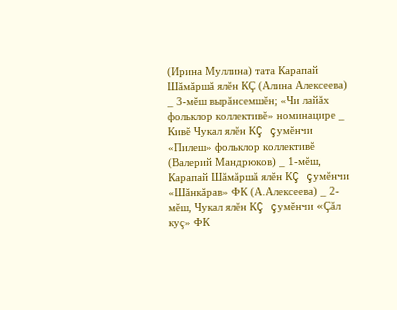(Ирина Муллина) тата Карапай Шăмăршă ялĕн КÇ (Алина Алексеева) _ 3-мĕш вырăнсемшĕн; «Чи лайăх фольклор коллективĕ» номинацире _ Кивĕ Чукал ялĕн КÇ çумĕнчи «Пилеш» фольклор коллективĕ (Валерий Мандрюков) _ 1-мĕш, Карапай Шăмăршă ялĕн КÇ çумĕнчи «Шăнкăрав» ФК (А.Алексеева) _ 2-мĕш, Чукал ялĕн КÇ çумĕнчи «Çăл куç» ФК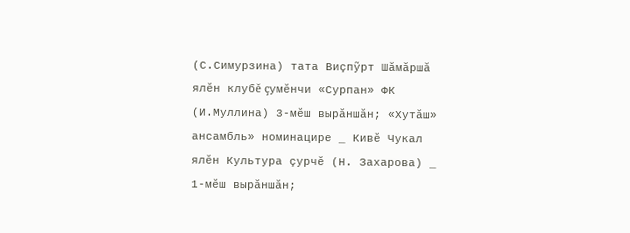(С.Симурзина) тата Виçпỹрт Шăмăршă ялĕн клубĕ çумĕнчи «Сурпан» ФК (И.Муллина) 3-мĕш вырăншăн; «Хутăш» ансамбль» номинацире _ Кивĕ Чукал ялĕн Культура çурчĕ (Н. Захарова) _ 1-мĕш вырăншăн;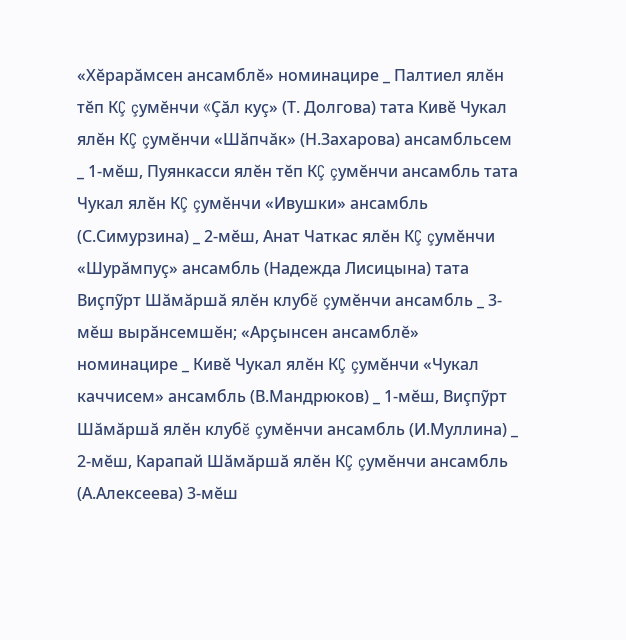«Хĕрарăмсен ансамблĕ» номинацире _ Палтиел ялĕн тĕп КÇ çумĕнчи «Çăл куç» (Т. Долгова) тата Кивĕ Чукал ялĕн КÇ çумĕнчи «Шăпчăк» (Н.Захарова) ансамбльсем _ 1-мĕш, Пуянкасси ялĕн тĕп КÇ çумĕнчи ансамбль тата Чукал ялĕн КÇ çумĕнчи «Ивушки» ансамбль (С.Симурзина) _ 2-мĕш, Анат Чаткас ялĕн КÇ çумĕнчи «Шурăмпуç» ансамбль (Надежда Лисицына) тата Виçпỹрт Шăмăршă ялĕн клубĕ çумĕнчи ансамбль _ 3-мĕш вырăнсемшĕн; «Арçынсен ансамблĕ» номинацире _ Кивĕ Чукал ялĕн КÇ çумĕнчи «Чукал каччисем» ансамбль (В.Мандрюков) _ 1-мĕш, Виçпỹрт Шăмăршă ялĕн клубĕ çумĕнчи ансамбль (И.Муллина) _ 2-мĕш, Карапай Шăмăршă ялĕн КÇ çумĕнчи ансамбль (А.Алексеева) 3-мĕш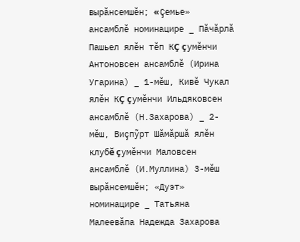вырăнсемшĕн; «Çемье» ансамблĕ номинацире _ Пăчăрлă Пашьел ялĕн тĕп КÇ çумĕнчи Антоновсен ансамблĕ (Ирина Угарина) _ 1-мĕш, Кивĕ Чукал ялĕн КÇ çумĕнчи Ильдяковсен ансамблĕ (Н.Захарова) _ 2-мĕш, Виçпỹрт Шăмăршă ялĕн клубĕ çумĕнчи Маловсен ансамблĕ (И.Муллина) 3-мĕш вырăнсемшĕн; «Дуэт» номинацире _ Татьяна Малеевăпа Надежда Захарова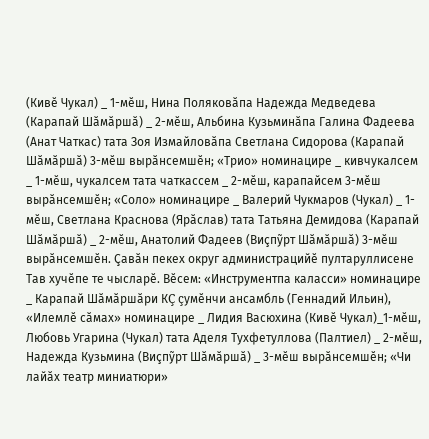(Кивĕ Чукал) _ 1-мĕш, Нина Поляковăпа Надежда Медведева (Карапай Шăмăршă) _ 2-мĕш, Альбина Кузьминăпа Галина Фадеева (Анат Чаткас) тата Зоя Измайловăпа Светлана Сидорова (Карапай Шăмăршă) 3-мĕш вырăнсемшĕн; «Трио» номинацире _ кивчукалсем _ 1-мĕш, чукалсем тата чаткассем _ 2-мĕш, карапайсем 3-мĕш вырăнсемшĕн; «Соло» номинацире _ Валерий Чукмаров (Чукал) _ 1-мĕш, Светлана Краснова (Ярăслав) тата Татьяна Демидова (Карапай Шăмăршă) _ 2-мĕш, Анатолий Фадеев (Виçпỹрт Шăмăршă) 3-мĕш вырăнсемшĕн. Çавăн пекех округ администрацийĕ пултаруллисене Тав хучĕпе те чысларĕ. Вĕсем: «Инструментпа каласси» номинацире _ Карапай Шăмăршăри КÇ çумĕнчи ансамбль (Геннадий Ильин), «Илемлĕ сăмах» номинацире _ Лидия Васюхина (Кивĕ Чукал)_1-мĕш, Любовь Угарина (Чукал) тата Аделя Тухфетуллова (Палтиел) _ 2-мĕш, Надежда Кузьмина (Виçпỹрт Шăмăршă) _ 3-мĕш вырăнсемшĕн; «Чи лайăх театр миниатюри»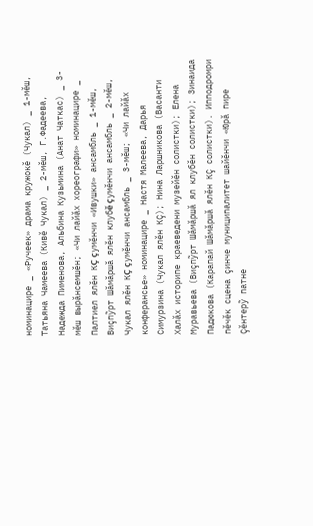номинацире _ «Ручеек» драма кружокĕ (Чукал) _ 1-мĕш, Татьяна Чамеева (Кивĕ Чукал) _ 2-мĕш, Г.Фадеева, Надежда Пименова, Альбина Кузьмина (Анат Чаткас) _ 3-мĕш вырăнсемшĕн; «Чи лайăх хореографи» номинацире _ Палтиел ялĕн КÇ çумĕнчи «Ивушки» ансамбль _ 1-мĕш, Виçпỹрт Шăмăршă ялĕн клубĕ çумĕнчи ансамбль _ 2-мĕш, Чукал ялĕн КÇ çумĕнчи ансамбль _ 3-мĕш; «Чи лайăх конферансье» номинацире _ Настя Малеева, Дарья Симурзина (Чукал ялĕн КÇ); Нина Ларшникова (Васанти Халăх историпе краеведени музейĕн солистки); Елена Муравьева (Виçпỹрт Шăмăршă ял клубĕн солистки); Зинаида Падюкова (Карапай Шăмăршă ялĕн КÇ солистки). Ипподромри пĕчĕк сцена çинче муниципалитет шайĕнчи «Юрă пире Çĕнтерỹ патне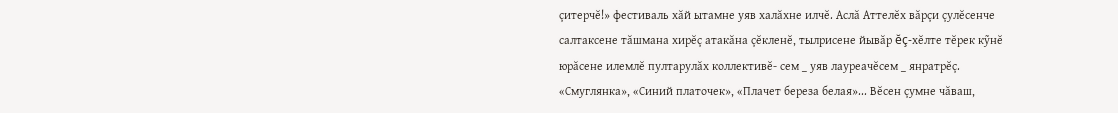çитерчĕ!» фестиваль хăй ытамне уяв халăхне илчĕ. Аслă Аттелĕх вăрçи çулĕсенче салтаксене тăшмана хирĕç атакăна çĕкленĕ, тылрисене йывăр ĕç-хĕлте тĕрек кỹнĕ юрăсене илемлĕ пултарулăх коллективĕ- сем _ уяв лауреачĕсем _ янратрĕç. «Смуглянка», «Синий платочек», «Плачет береза белая»... Вĕсен çумне чăваш,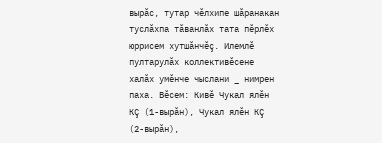вырăс, тутар чĕлхипе шăранакан туслăхпа тăванлăх тата пĕрлĕх юррисем хутшăнчĕç. Илемлĕ пултарулăх коллективĕсене халăх умĕнче чыслани _ нимрен паха. Вĕсем: Кивĕ Чукал ялĕн КÇ (1-вырăн), Чукал ялĕн КÇ (2-вырăн),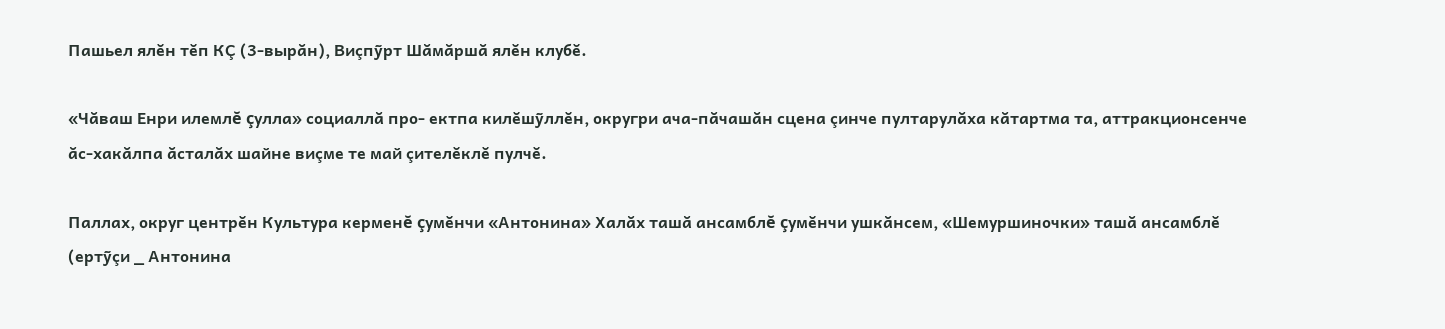Пашьел ялĕн тĕп КÇ (3-вырăн), Виçпỹрт Шăмăршă ялĕн клубĕ.

«Чăваш Енри илемлĕ çулла» социаллă про- ектпа килĕшỹллĕн, округри ача-пăчашăн сцена çинче пултарулăха кăтартма та, аттракционсенче ăс-хакăлпа ăсталăх шайне виçме те май çителĕклĕ пулчĕ.

Паллах, округ центрĕн Культура керменĕ çумĕнчи «Антонина» Халăх ташă ансамблĕ çумĕнчи ушкăнсем, «Шемуршиночки» ташă ансамблĕ (ертỹçи _ Антонина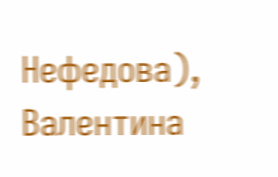Нефедова), Валентина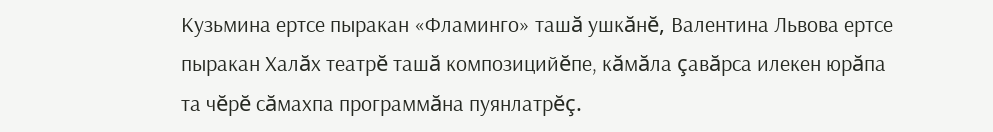Кузьмина ертсе пыракан «Фламинго» ташă ушкăнĕ, Валентина Львова ертсе пыракан Халăх театрĕ ташă композицийĕпе, кăмăла çавăрса илекен юрăпа та чĕрĕ сăмахпа программăна пуянлатрĕç.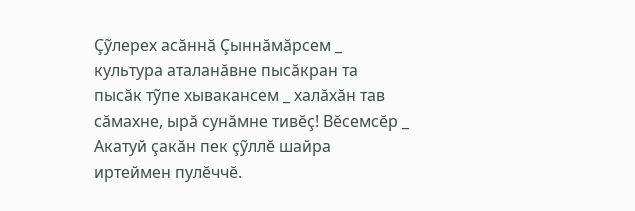Çỹлерех асăннă Çыннăмăрсем _ культура аталанăвне пысăкран та пысăк тỹпе хывакансем _ халăхăн тав сăмахне, ырă сунăмне тивĕç! Вĕсемсĕр _ Акатуй çакăн пек çỹллĕ шайра иртеймен пулĕччĕ.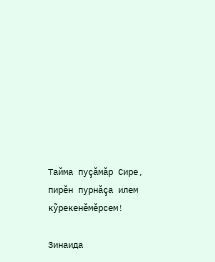Тайма пуçăмăр Сире, пирĕн пурнăçа илем кỹрекенĕмĕрсем!

Зинаида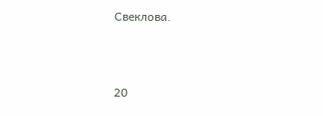Свеклова.



20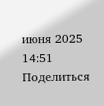июня 2025
14:51
Поделиться